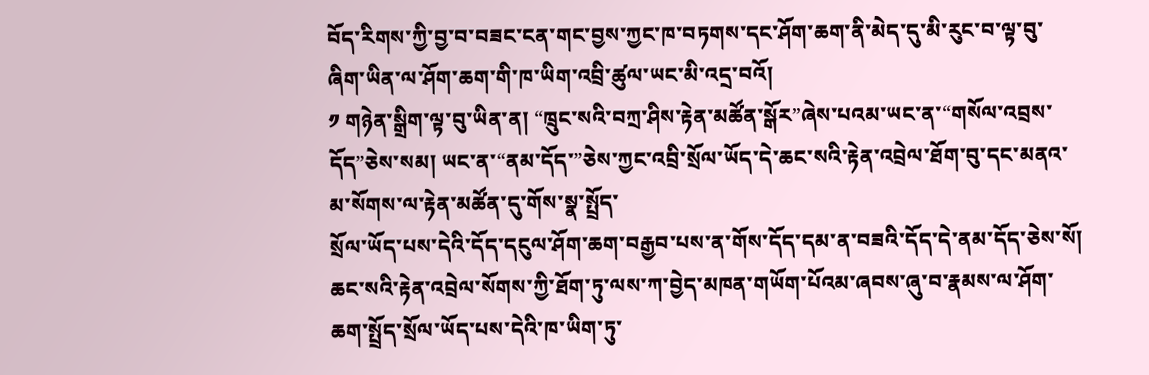བོད་རིགས་ཀྱི་བྱ་བ་བཟང་ངན་གང་བྱས་ཀྱང་ཁ་བཏགས་དང་ཤོག་ཆག་ནི་མེད་དུ་མི་རུང་བ་ལྟ་བུ་ཞིག་ཡིན་ལ་ཤོག་ཆག་གི་ཁ་ཡིག་འབྲི་ཚུལ་ཡང་མི་འདྲ་བའོ།
༡ གཉེན་སྒྲིག་ལྟ་བུ་ཡིན་ན། “ཁྲུང་སའི་བཀྲ་ཤིས་རྟེན་མཚོན་སྒོར”ཞེས་པའམ་ཡང་ན་“གསོལ་འབྲས་དོད”ཅེས་སམ། ཡང་ན་“ནམ་དོད་”ཅེས་ཀྱང་འབྲི་སྲོལ་ཡོད་དེ་ཆང་སའི་རྟེན་འབྲེལ་ཐོག་བུ་དང་མནའ་མ་སོགས་ལ་རྟེན་མཚོན་དུ་གོས་སྣ་སྤྲོད་
སྲོལ་ཡོད་པས་དེའི་དོད་དངུལ་ཤོག་ཆག་བརྒྱབ་པས་ན་གོས་དོད་དམ་ན་བཟའི་དོད་དེ་ནམ་དོད་ཅེས་སོ། ཆང་སའི་རྟེན་འབྲེལ་སོགས་ཀྱི་ཐོག་ཏུ་ལས་ཀ་བྱེད་མཁན་གཡོག་པོའམ་ཞབས་ཞུ་བ་རྣམས་ལ་ཤོག་ཆག་སྤྲོད་སྲོལ་ཡོད་པས་དེའི་ཁ་ཡིག་ཏུ་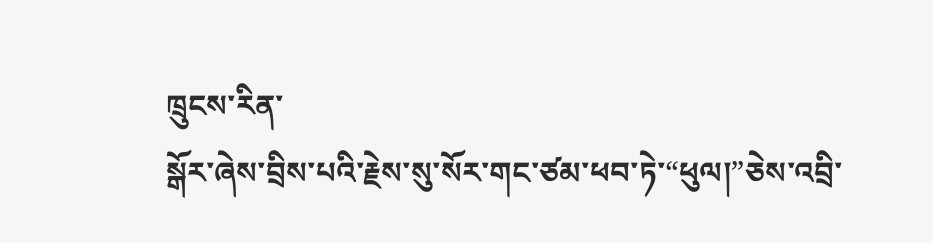ཁྲུངས་རིན་
སྒོར་ཞེས་བྲིས་པའི་རྗེས་སུ་སོར་གང་ཙམ་ཕབ་ཏེ་“ཕུལ།”ཅེས་འབྲི་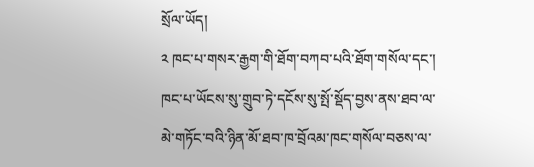སྲོལ་ཡོད།
༢ ཁང་པ་གསར་རྒྱག་གི་ཐོག་བཀབ་པའི་ཐོག་གསོལ་དང་། ཁང་པ་ཡོངས་སུ་གྲུབ་ཏེ་དངོས་སུ་སྤོ་སྡོད་བྱས་ནས་ཐབ་ལ་མེ་གཏོང་བའི་ཉིན་མོ་ཐབ་ཁ་བྲོའམ་ཁང་གསོལ་བཅས་ལ་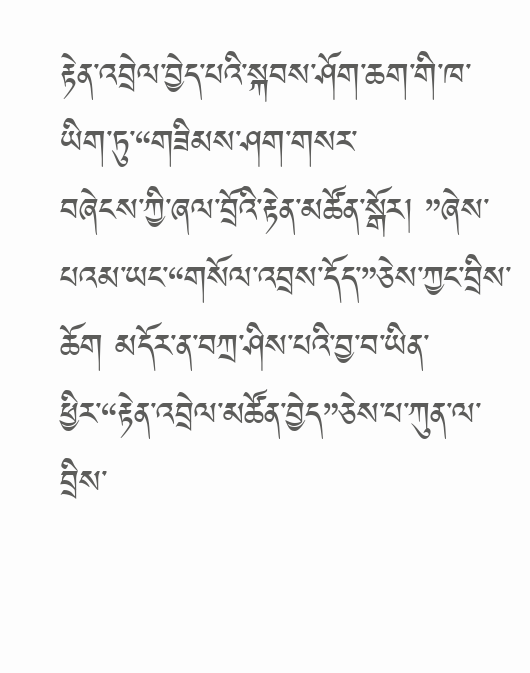རྟེན་འབྲེལ་བྱེད་པའི་སྐབས་ཤོག་ཆག་གི་ཁ་ཡིག་ཏུ་“གཟིམས་ཤག་གསར་
བཞེངས་ཀྱི་ཞལ་བྲོའི་རྟེན་མཚོན་སྒོར། ”ཞེས་པའམ་ཡང་“གསོལ་འབྲས་དོད་”ཅེས་ཀྱང་བྲིས་ཆོག མདོར་ན་བཀྲ་ཤིས་པའི་བྱ་བ་ཡིན་ཕྱིར་“རྟེན་འབྲེལ་མཚོན་བྱེད”ཅེས་པ་ཀུན་ལ་བྲིས་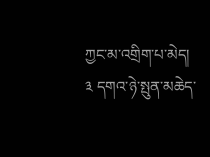ཀྱང་མ་འགྲིག་པ་མེད།
༣ དགའ་ཉེ་སྤུན་མཆེད་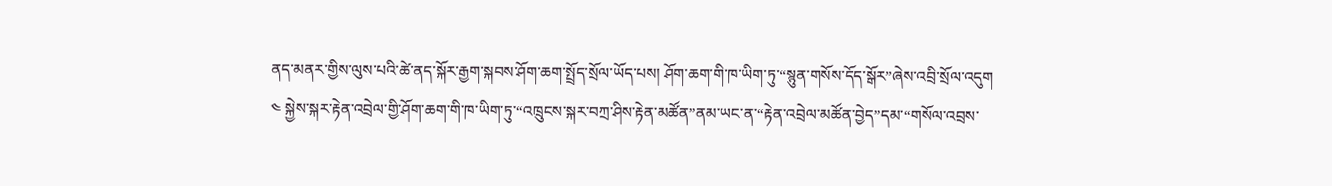ནད་མནར་གྱིས་ལུས་པའི་ཚེ་ནད་སྐོར་རྒྱག་སྐབས་ཤོག་ཆག་སྤྲོད་སྲོལ་ཡོད་པས། ཤོག་ཆག་གི་ཁ་ཡིག་ཏུ་“སྙུན་གསོས་དོད་སྒོར”ཞེས་འབྲི་སྲོལ་འདུག
༤ སྐྱེས་སྐར་རྟེན་འབྲེལ་གྱི་ཤོག་ཆག་གི་ཁ་ཡིག་ཏུ་“འཁྲུངས་སྐར་བཀྲ་ཤིས་རྟེན་མཚོན”ནམ་ཡང་ན་“རྟེན་འབྲེལ་མཚོན་བྱེད”དམ་“གསོལ་འབྲས་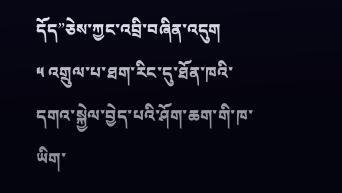དོད”ཅེས་ཀྱང་འབྲི་བཞིན་འདུག
༥ འགྲུལ་པ་ཐག་རིང་དུ་ཐོན་ཁའི་དགའ་སྐྱེལ་བྱེད་པའི་ཤོག་ཆག་གི་ཁ་ཡིག་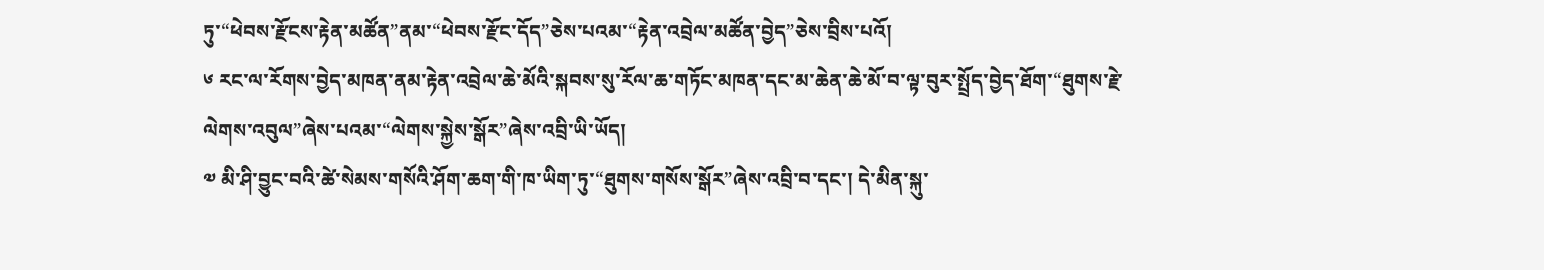ཏུ་“ཕེབས་རྫོངས་རྟེན་མཚོན”ནམ་“ཕེབས་རྫོང་དོད”ཅེས་པའམ་“རྟེན་འབྲེལ་མཚོན་བྱེད”ཅེས་བྲིས་པའོ།
༦ རང་ལ་རོགས་བྱེད་མཁན་ནམ་རྟེན་འབྲེལ་ཆེ་མོའི་སྐབས་སུ་རོལ་ཆ་གཏོང་མཁན་དང་མ་ཆེན་ཆེ་མོ་བ་ལྟ་བུར་སྤྲོད་བྱེད་ཐོག་“ཐུགས་རྗེ་ལེགས་འབུལ”ཞེས་པའམ་“ལེགས་སྐྱེས་སྒོར”ཞེས་འབྲི་ཡི་ཡོད།
༧ མི་ཤི་བྱུང་བའི་ཚེ་སེམས་གསོའི་ཤོག་ཆག་གི་ཁ་ཡིག་ཏུ་“ཐུགས་གསོས་སྒོར”ཞེས་འབྲི་བ་དང་། དེ་མིན་སྐུ་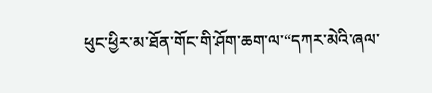ཕུང་ཕྱིར་མ་ཐོན་གོང་གི་ཤོག་ཆག་ལ་“དཀར་མེའི་ཞལ་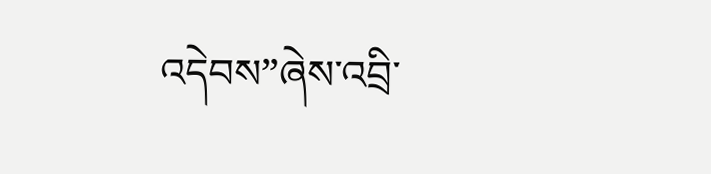འདེབས”ཞེས་འབྲི་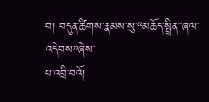བ། བདུན་ཚིགས་རྣམས་སུ་“མཆོད་སྤྲིན་་ཞལ་འདེབས”ཞེས་
པ་འབྲི་བའོ།